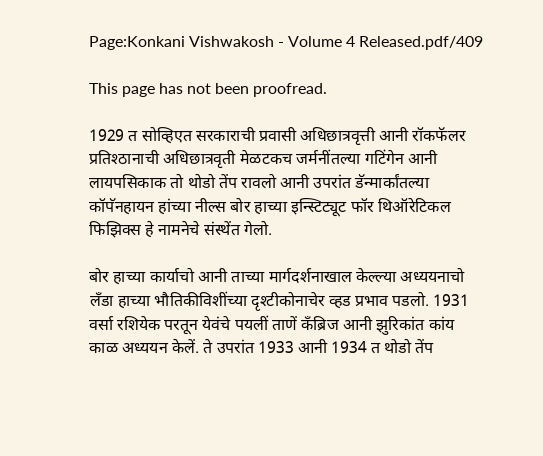Page:Konkani Vishwakosh - Volume 4 Released.pdf/409

This page has not been proofread.

1929 त सोव्हिएत सरकाराची प्रवासी अधिछात्रवृत्ती आनी रॉकफॅलर प्रतिश्ठानाची अधिछात्रवृती मेळटकच जर्मनींतल्या गटिंगेन आनी लायपसिकाक तो थोडो तेंप रावलो आनी उपरांत डॅन्मार्कांतल्या कॉपॅनहायन हांच्या नील्स बोर हाच्या इन्स्टिट्यूट फॉर थिऑरेटिकल फिझिक्स हे नामनेचे संस्थेंत गेलो.

बोर हाच्या कार्याचो आनी ताच्या मार्गदर्शनाखाल केल्ल्या अध्ययनाचो लँडा हाच्या भौतिकीविशींच्या दृश्टीकोनाचेर व्हड प्रभाव पडलो. 1931 वर्सा रशियेक परतून येवंचे पयलीं ताणें कँब्रिज आनी झुरिकांत कांय काळ अध्ययन केलें. ते उपरांत 1933 आनी 1934 त थोडो तेंप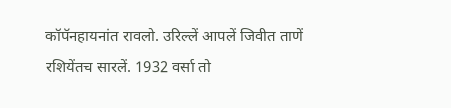कॉपॅनहायनांत रावलो. उरिल्लें आपलें जिवीत ताणें रशियेंतच सारलें. 1932 वर्सा तो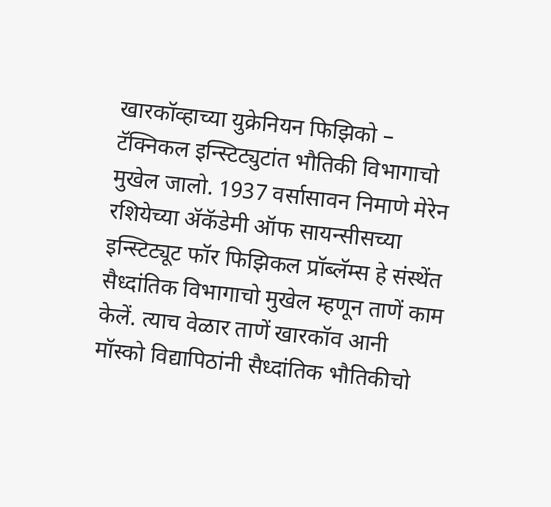खारकॉव्हाच्या युक्रेनियन फिझिको – टॅक्निकल इन्स्टिट्युटांत भौतिकी विभागाचो मुखेल जालो. 1937 वर्सासावन निमाणे मेरेन रशियेच्या ॲकॅडेमी ऑफ सायन्सीसच्या इन्स्टिट्यूट फॉर फिझिकल प्रॉब्लॅम्स हे संस्थेंत सैध्दांतिक विभागाचो मुखेल म्हणून ताणें काम केलें. त्याच वेळार ताणें खारकॉव आनी मॉस्को विद्यापिठांनी सैध्दांतिक भौतिकीचो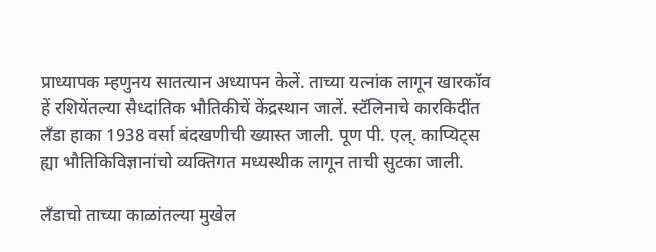प्राध्यापक म्हणुनय सातत्यान अध्यापन केलें. ताच्या यत्नांक लागून खारकॉव हें रशियेंतल्या सैध्दांतिक भौतिकीचें केंद्रस्थान जालें. स्टॅलिनाचे कारकिदींत लँडा हाका 1938 वर्सा बंदखणीची ख्यास्त जाली. पूण पी. एल्. काप्यिट्स ह्या भौतिकिविज्ञानांचो व्यक्तिगत मध्यस्थीक लागून ताची सुटका जाली.

लँडाचो ताच्या काळांतल्या मुखेल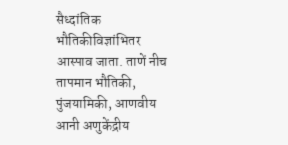सैध्दांतिक भौतिकीविज्ञांभितर आस्पाव जाता. ताणें नीच तापमान भौतिकी, पुंजयामिकी, आणवीय आनी अणुकेंद्रीय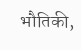भौतिकी,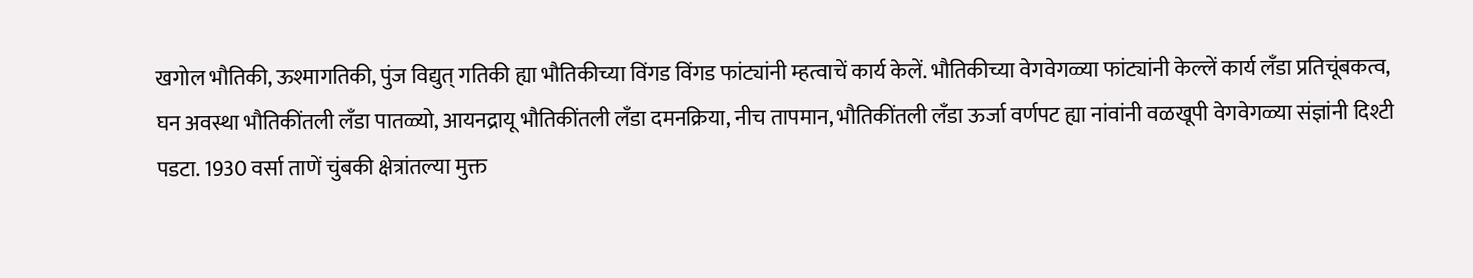खगोल भौतिकी, ऊश्मागतिकी, पुंज विद्युत् गतिकी ह्या भौतिकीच्या विंगड विंगड फांट्यांनी म्हत्वाचें कार्य केलें. भौतिकीच्या वेगवेगळ्या फांट्यांनी केल्लें कार्य लँडा प्रतिचूंबकत्व, घन अवस्था भौतिकींतली लँडा पातळ्यो, आयनद्रायू भौतिकींतली लँडा दमनक्रिया, नीच तापमान, भौतिकींतली लँडा ऊर्जा वर्णपट ह्या नांवांनी वळखूपी वेगवेगळ्या संज्ञांनी दिश्टी पडटा. 1930 वर्सा ताणें चुंबकी क्षेत्रांतल्या मुक्त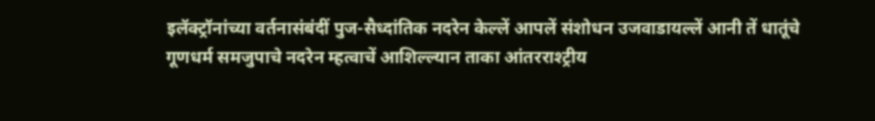इलॅक्ट्रॉनांच्या वर्तनासंबंदीं पुज-सैध्दांतिक नदरेन केल्लें आपलें संशोधन उजवाडायल्लें आनी तें धातूंचे गूणधर्म समजुपाचे नदरेन म्हत्वाचें आशिल्ल्यान ताका आंतरराश्ट्रीय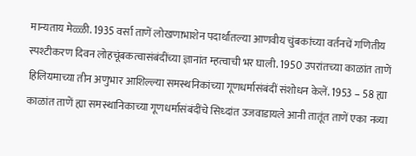मान्यताय मेळ्ळी. 1935 वर्सा ताणें लोखणाभाशेन पदार्थांतल्या आणवीय चुंबकांच्या वर्तनचें गणितीय स्पश्टीकरण दिवन लोहचूंबकत्वासंबंदींच्या ज्ञानांत म्हत्वाची भर घाली. 1950 उपरांतच्या काळांत ताणें हिलियमाच्या तीन अणुभार आशिल्ल्या समस्थनिकांच्या गूणधर्मासंबंदीं संशोधन केलें. 1953 – 58 ह्या काळांत ताणें ह्या समस्थानिकाच्या गूणधर्मासंबंदींचे सिध्दांत उजवाडायले आनी तातूंत ताणें एका नव्या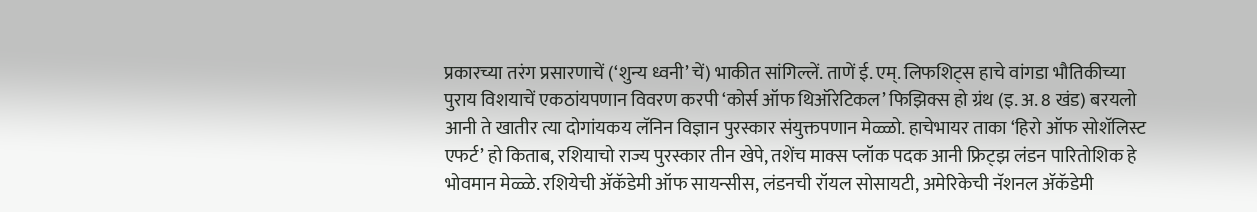प्रकारच्या तरंग प्रसारणाचें (‘शुन्य ध्वनी’ चें) भाकीत सांगिल्लें. ताणें ई. एम्. लिफशिट्स हाचे वांगडा भौतिकीच्या पुराय विशयाचें एकठांयपणान विवरण करपी ‘कोर्स ऑफ थिऑरेटिकल’ फिझिक्स हो ग्रंथ (इ. अ. 8 खंड) बरयलो आनी ते खातीर त्या दोगांयकय लॅनिन विज्ञान पुरस्कार संयुक्तपणान मेळ्ळो. हाचेभायर ताका ‘हिरो ऑफ सोशॅलिस्ट एफर्ट’ हो किताब, रशियाचो राज्य पुरस्कार तीन खेपे, तशेंच माक्स प्लॉक पदक आनी फ्रिट्झ लंडन पारितोशिक हे भोवमान मेळ्ळे. रशियेची ॲकॅडेमी ऑफ सायन्सीस, लंडनची रॉयल सोसायटी, अमेरिकेची नॅशनल ॲकॅडेमी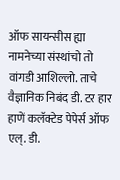ऑफ सायन्सीस ह्या नामनेच्या संस्थांचो तो वांगडी आशिल्लो. ताचे वैज्ञानिक निबंद डी. टर हार हाणें कलॅक्टेड पेपेर्स ऑफ एल्. डी.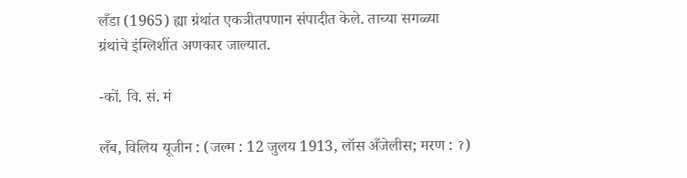लँडा (1965) ह्या ग्रंथांत एकत्रीतपणान संपादीत केले. ताच्या सगळ्या ग्रंथांचे इंग्लिशींत अणकार जाल्यात.

-कों. वि. सं. मं

लँब, विलिय यूजीन : (जल्म : 12 जुलय 1913, लॉस अँजेलीस; मरण : ॽ)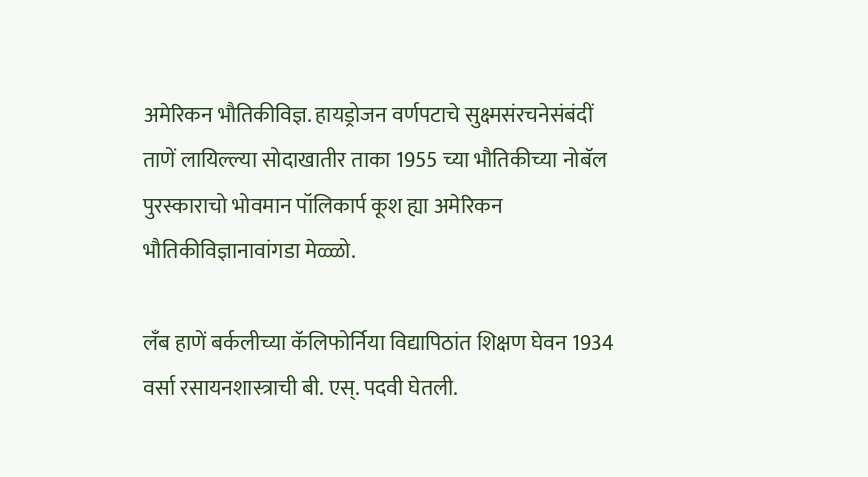अमेरिकन भौतिकीविज्ञ. हायड्रोजन वर्णपटाचे सुक्ष्मसंरचनेसंबंदीं ताणें लायिल्ल्या सोदाखातीर ताका 1955 च्या भौतिकीच्या नोबॅल पुरस्काराचो भोवमान पॉलिकार्प कूश ह्या अमेरिकन भौतिकीविज्ञानावांगडा मेळ्ळो.

लँब हाणें बर्कलीच्या कॅलिफोर्निया विद्यापिठांत शिक्षण घेवन 1934 वर्सा रसायनशास्त्राची बी. एस्. पदवी घेतली.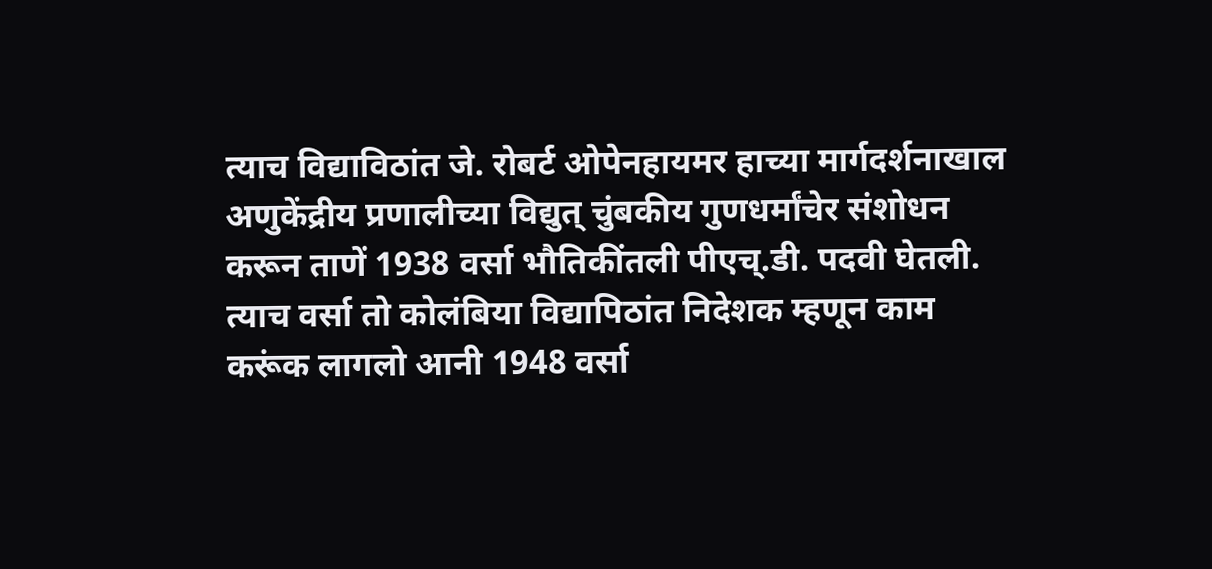त्याच विद्याविठांत जे. रोबर्ट ओपेनहायमर हाच्या मार्गदर्शनाखाल अणुकेंद्रीय प्रणालीच्या विद्युत् चुंबकीय गुणधर्मांचेर संशोधन करून ताणें 1938 वर्सा भौतिकींतली पीएच्.डी. पदवी घेतली. त्याच वर्सा तो कोलंबिया विद्यापिठांत निदेशक म्हणून काम करूंक लागलो आनी 1948 वर्सा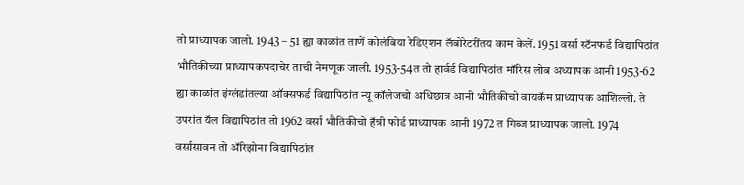तो प्राध्यापक जालो. 1943 – 51 ह्या काळांत ताणें कोलंबिया रेडिएशन लॅबोरेटरींतय काम केलें. 1951 वर्सा स्टॅनफर्ड विद्यापिठांत भौतिकीच्या प्राध्यापकपदाचेर ताची नेमणूक जाली. 1953-54त तो हार्वर्ड विद्यापिठांत मॉरिस लोब अध्यापक आनी 1953-62 ह्या काळांत इंग्लंडांतल्या ऑक्सफर्ड विद्यापिठांत न्यू कॉलेजचो अधिछात्र आनी भौतिकीचो वायकॅम प्राध्यापक आशिल्लो. ते उपरांत यॅल विद्यापिठांत तो 1962 वर्सा भौतिकीचो हॅन्री फोर्ड प्राध्यापक आनी 1972 त गिब्ज प्राध्यापक जालो. 1974 वर्सासावन तो ॲरिझोना विद्यापिठांत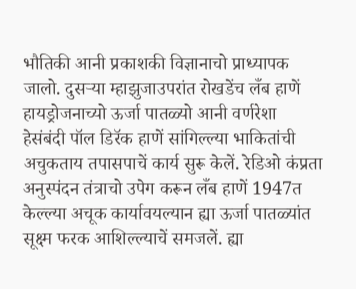भौतिकी आनी प्रकाशकी विज्ञानाचो प्राध्यापक जालो. दुसऱ्या म्हाझुजाउपरांत रोखडेंच लँब हाणें हायड्रोजनाच्यो ऊर्जा पातळ्यो आनी वर्णरेशा हेसंबंदी पॉल डिरॅक हाणें सांगिल्ल्या भाकितांची अचुकताय तपासपाचें कार्य सुरू केलें. रेडिओ कंप्रता अनुस्पंदन तंत्राचो उपेग करून लँब हाणें 1947त केल्ल्या अचूक कार्यावयल्यान ह्या ऊर्जा पातळ्यांत सूक्ष्म फरक आशिल्ल्याचें समजलें. ह्या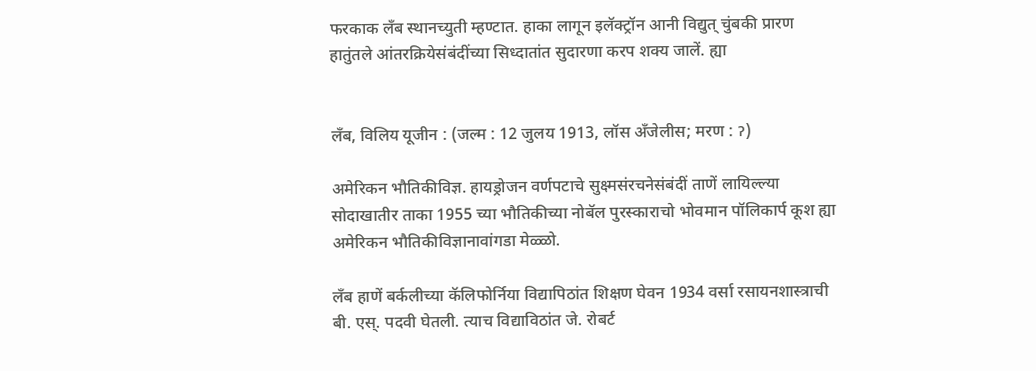फरकाक लँब स्थानच्युती म्हण्टात. हाका लागून इलॅक्ट्रॉन आनी विद्युत् चुंबकी प्रारण हातुंतले आंतरक्रियेसंबंदींच्या सिध्दातांत सुदारणा करप शक्य जालें. ह्या


लँब, विलिय यूजीन : (जल्म : 12 जुलय 1913, लॉस अँजेलीस; मरण : ॽ)

अमेरिकन भौतिकीविज्ञ. हायड्रोजन वर्णपटाचे सुक्ष्मसंरचनेसंबंदीं ताणें लायिल्ल्या सोदाखातीर ताका 1955 च्या भौतिकीच्या नोबॅल पुरस्काराचो भोवमान पॉलिकार्प कूश ह्या अमेरिकन भौतिकीविज्ञानावांगडा मेळ्ळो.

लँब हाणें बर्कलीच्या कॅलिफोर्निया विद्यापिठांत शिक्षण घेवन 1934 वर्सा रसायनशास्त्राची बी. एस्. पदवी घेतली. त्याच विद्याविठांत जे. रोबर्ट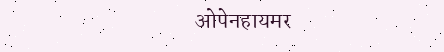ओपेनहायमर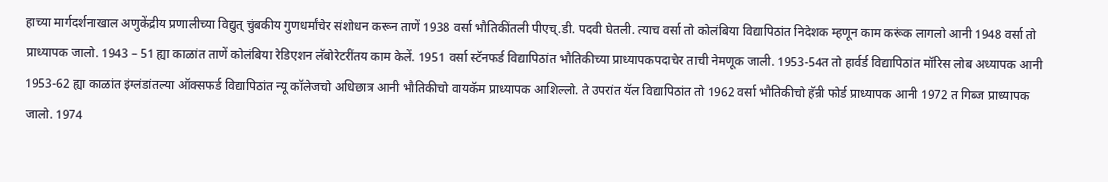हाच्या मार्गदर्शनाखाल अणुकेंद्रीय प्रणालीच्या विद्युत् चुंबकीय गुणधर्मांचेर संशोधन करून ताणें 1938 वर्सा भौतिकींतली पीएच्.डी. पदवी घेतली. त्याच वर्सा तो कोलंबिया विद्यापिठांत निदेशक म्हणून काम करूंक लागलो आनी 1948 वर्सा तो प्राध्यापक जालो. 1943 – 51 ह्या काळांत ताणें कोलंबिया रेडिएशन लॅबोरेटरींतय काम केलें. 1951 वर्सा स्टॅनफर्ड विद्यापिठांत भौतिकीच्या प्राध्यापकपदाचेर ताची नेमणूक जाली. 1953-54त तो हार्वर्ड विद्यापिठांत मॉरिस लोब अध्यापक आनी 1953-62 ह्या काळांत इंग्लंडांतल्या ऑक्सफर्ड विद्यापिठांत न्यू कॉलेजचो अधिछात्र आनी भौतिकीचो वायकॅम प्राध्यापक आशिल्लो. ते उपरांत यॅल विद्यापिठांत तो 1962 वर्सा भौतिकीचो हॅन्री फोर्ड प्राध्यापक आनी 1972 त गिब्ज प्राध्यापक जालो. 1974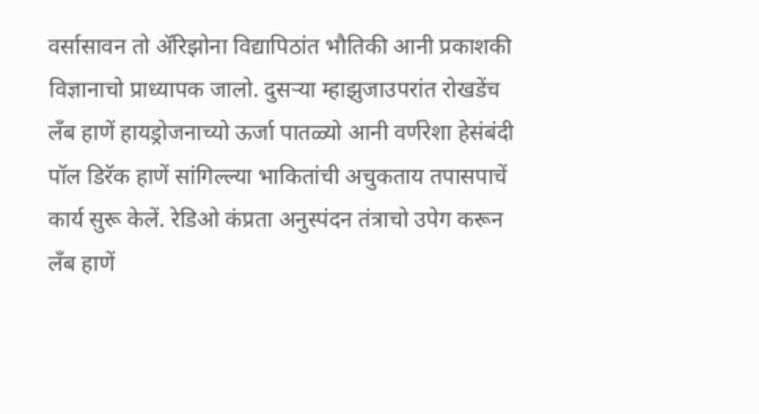वर्सासावन तो ॲरिझोना विद्यापिठांत भौतिकी आनी प्रकाशकी विज्ञानाचो प्राध्यापक जालो. दुसऱ्या म्हाझुजाउपरांत रोखडेंच लँब हाणें हायड्रोजनाच्यो ऊर्जा पातळ्यो आनी वर्णरेशा हेसंबंदी पॉल डिरॅक हाणें सांगिल्ल्या भाकितांची अचुकताय तपासपाचें कार्य सुरू केलें. रेडिओ कंप्रता अनुस्पंदन तंत्राचो उपेग करून लँब हाणें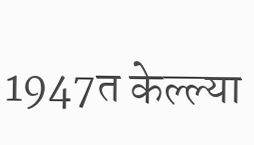1947त केल्ल्या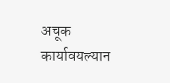अचूक कार्यावयल्यान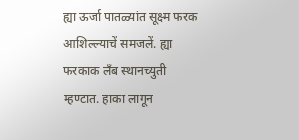ह्या ऊर्जा पातळ्यांत सूक्ष्म फरक आशिल्ल्याचें समजलें. ह्या फरकाक लँब स्थानच्युती म्हण्टात. हाका लागून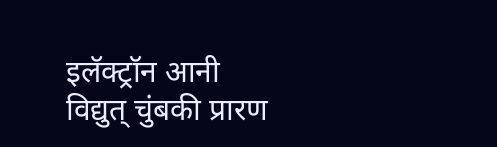इलॅक्ट्रॉन आनी विद्युत् चुंबकी प्रारण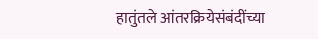हातुंतले आंतरक्रियेसंबंदींच्या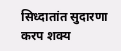सिध्दातांत सुदारणा करप शक्य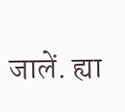जालें. ह्या